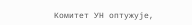Комитет УН оптужује,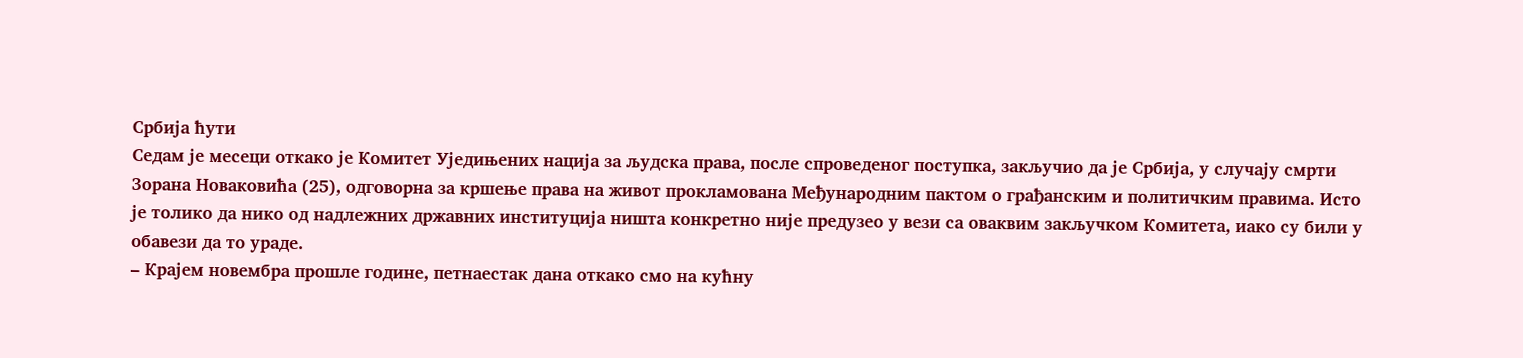Србија ћути
Седам је месеци откако је Комитет Уједињених нација за људска права, после спроведеног поступка, закључио да је Србија, у случају смрти Зорана Новаковића (25), одговорна за кршење права на живот прокламована Међународним пактом о грађанским и политичким правима. Исто је толико да нико од надлежних државних институција ништа конкретно није предузео у вези са оваквим закључком Комитета, иако су били у обавези да то ураде.
– Крајем новембра прошле године, петнаестак дана откако смо на кућну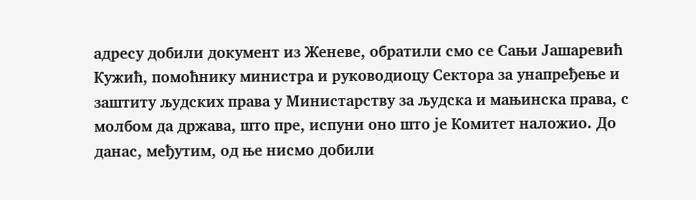адресу добили документ из Женеве, обратили смо се Сањи Јашаревић Кужић, помоћнику министра и руководиоцу Сектора за унапређење и заштиту људских права у Министарству за људска и мањинска права, с молбом да држава, што пре, испуни оно што је Комитет наложио. До данас, међутим, од ње нисмо добили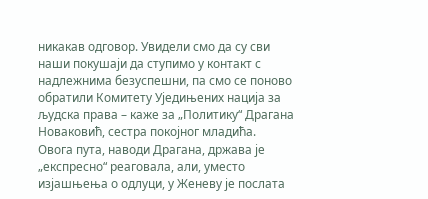никакав одговор. Увидели смо да су сви наши покушаји да ступимо у контакт с надлежнима безуспешни, па смо се поново обратили Комитету Уједињених нација за људска права – каже за „Политику“ Драгана Новаковић, сестра покојног младића.
Овога пута, наводи Драгана, држава је „експресно“ реаговала, али, уместо изјашњења о одлуци, у Женеву је послата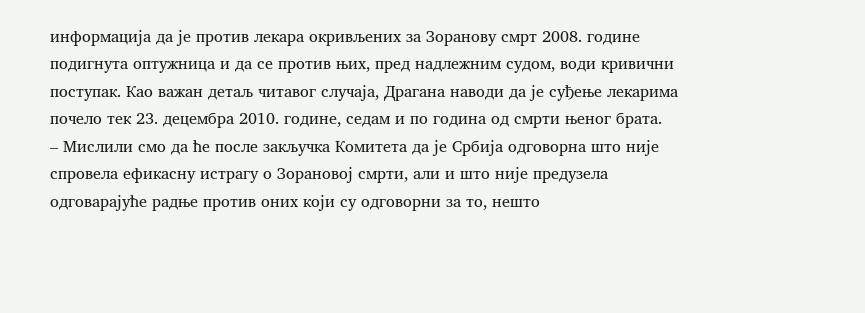информација да је против лекара окривљених за Зоранову смрт 2008. године подигнута оптужница и да се против њих, пред надлежним судом, води кривични поступак. Као важан детаљ читавог случаја, Драгана наводи да је суђење лекарима почело тек 23. децембра 2010. године, седам и по година од смрти њеног брата.
– Мислили смо да ће после закључка Комитета да је Србија одговорна што није спровела ефикасну истрагу о Зорановој смрти, али и што није предузела одговарајуће радње против оних који су одговорни за то, нешто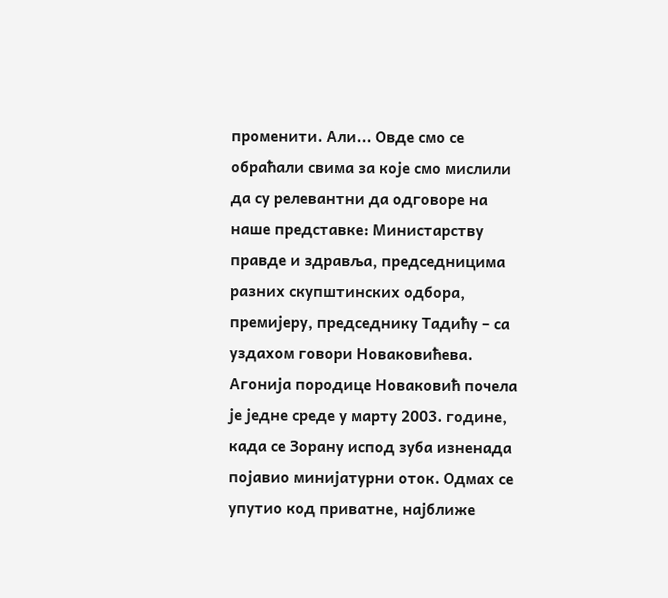променити. Али... Овде смо се обраћали свима за које смо мислили да су релевантни да одговоре на наше представке: Министарству правде и здравља, председницима разних скупштинских одбора, премијеру, председнику Тадићу – са уздахом говори Новаковићева.
Агонија породице Новаковић почела је једне среде у марту 2003. године, када се Зорану испод зуба изненада појавио минијатурни оток. Одмах се упутио код приватне, најближе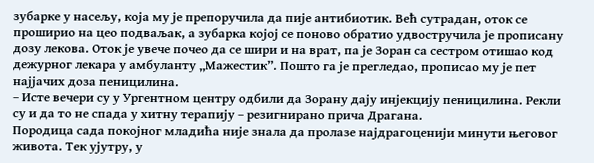зубарке у насељу, која му је препоручила да пије антибиотик. Већ сутрадан, оток се проширио на цео подваљак, а зубарка којој се поново обратио удвостручила је прописану дозу лекова. Оток је увече почео да се шири и на врат, па је Зоран са сестром отишао код дежурног лекара у амбуланту „Мажестик”. Пошто га је прегледао, прописао му је пет најјачих доза пеницилина.
– Исте вечери су у Ургентном центру одбили да Зорану дају инјекцију пеницилина. Рекли су и да то не спада у хитну терапију – резигнирано прича Драгана.
Породица сада покојног младића није знала да пролазе најдрагоценији минути његовог живота. Тек ујутру, у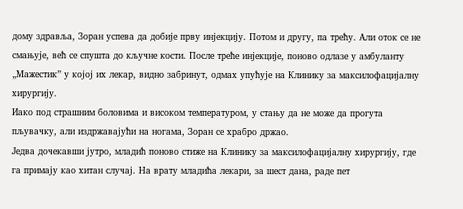дому здравља, Зоран успева да добије прву инјекцију. Потом и другу, па трећу. Али оток се не смањује, већ се спушта до кључне кости. После треће инјекције, поново одлазе у амбуланту „Мажестик” у којој их лекар, видно забринут, одмах упућује на Клинику за максилофацијалну хирургију.
Иако под страшним боловима и високом температуром, у стању да не може да прогута пљувачку, али издржавајући на ногама, Зоран се храбро држао.
Једва дочекавши јутро, младић поново стиже на Клинику за максилофацијалну хирургију, где га примају као хитан случај. На врату младића лекари, за шест дана, раде пет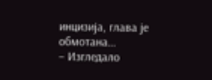инцизија, глава је обмотана…
– Изгледало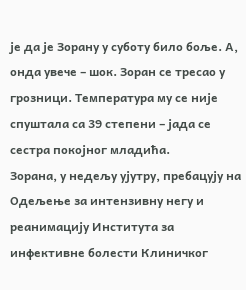је да је Зорану у суботу било боље. А, онда увече – шок. Зоран се тресао у грозници. Температура му се није спуштала са 39 степени – јада се сестра покојног младића.
Зорана, у недељу ујутру, пребацују на Одељење за интензивну негу и реанимацију Института за инфективне болести Клиничког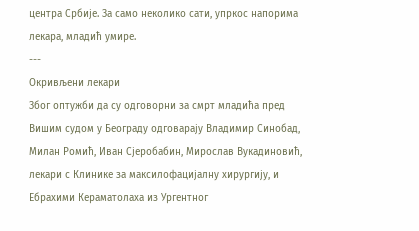центра Србије. За само неколико сати, упркос напорима лекара, младић умире.
---
Окривљени лекари
Због оптужби да су одговорни за смрт младића пред Вишим судом у Београду одговарају Владимир Синобад, Милан Ромић, Иван Сјеробабин, Мирослав Вукадиновић, лекари с Клинике за максилофацијалну хирургију, и Ебрахими Кераматолаха из Ургентног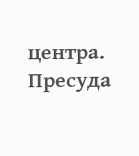центра.
Пресуда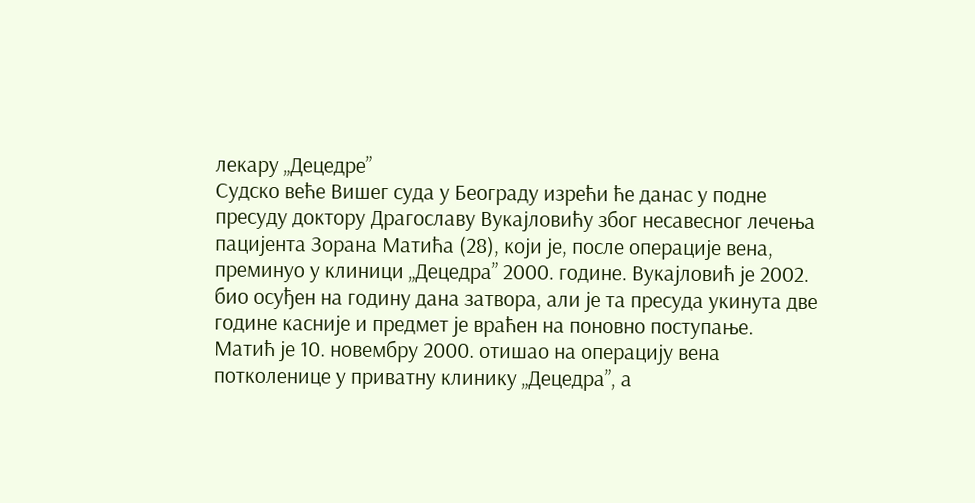лекару „Децедре”
Судско веће Вишег суда у Београду изрећи ће данас у подне пресуду доктору Драгославу Вукајловићу због несавесног лечења пацијента Зорана Матића (28), који је, после операције вена, преминуо у клиници „Децедра” 2000. године. Вукајловић је 2002. био осуђен на годину дана затвора, али је та пресуда укинута две године касније и предмет је враћен на поновно поступање.
Матић је 10. новембру 2000. отишао на операцију вена потколенице у приватну клинику „Децедра”, а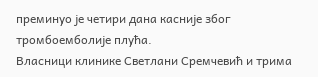преминуо је четири дана касније због тромбоемболије плућа.
Власници клинике Светлани Сремчевић и трима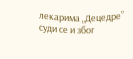лекарима „Децедре” суди се и због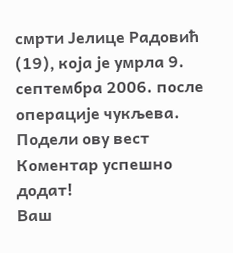смрти Јелице Радовић (19), која је умрла 9. септембра 2006. после операције чукљева.
Подели ову вест
Комeнтар успeшно додат!
Ваш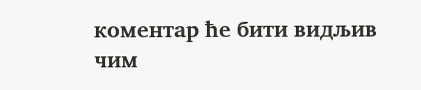комeнтар ћe бити видљив чим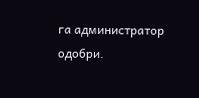га администратор одобри.